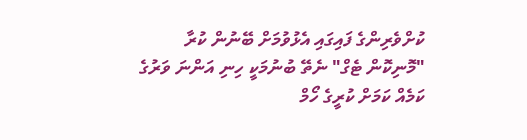ކުށްވެރިންގެ ފައިގައި އެޅުވުމަށް ބޭނުން ކުރާ "މޮނިކޮން ޓެގް" ނެތޭ ބުނުމަކީ ހިނި އަންނަ ވަރުގެ ކަމެއް ކަމަށް ކުރީގެ ހޯމް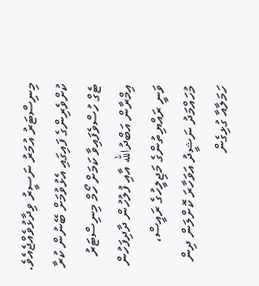މިނިސްޓަރު އުމަރު ނަސީރު ވިދާޅުވެއްޖެއެވެ.
ކުށްވެރިންގެ ފައިގައި އެޅުވުމަށް ބޭނުން ކުރާ ޓެގް ހުސްވެފައިވާ ކަމަށް ހޯމް މިނިސްޓަރު އިމްރާން އަބްދުالله އާއި ފުލުހުން ދާދިފަހުން ވަނީ ރައްޔިތުންގެ މަޖިލީހުގެ ރައީސް، މުހައްމަދު ނަޝީދު އަވަހާރަ ކޮށްލަން ދިން ހަމަލާއާ ގުޅިގެން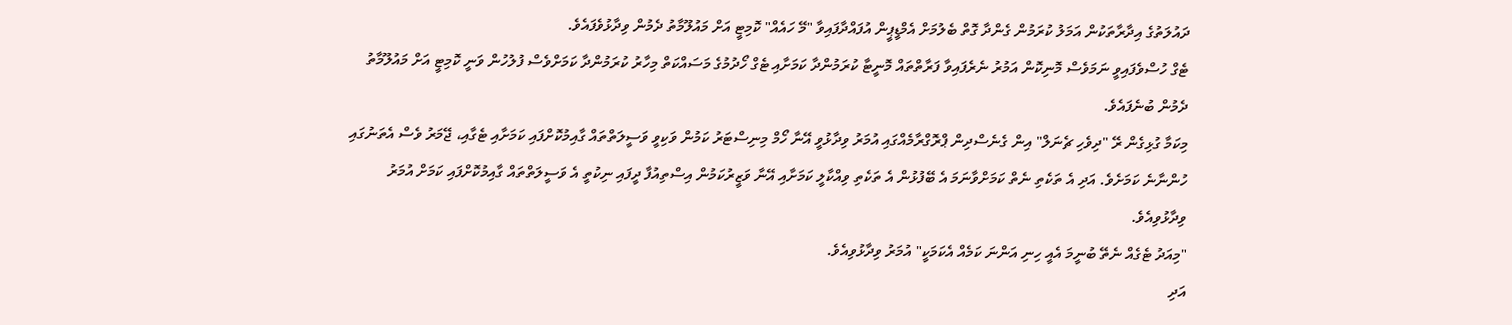ދައުލަތުގެ އިދާރާތަކުން އަމަލު ކުރަމުން ގެންދާ ގޮތް ބެލުމަށް އެމްޑީޕީން އުފައްދާފައިވާ "މޭ ހައެއް" ކޮމިޓީ އަށް މައުލޫމާތު ދެމުން ވިދާޅުވެފައެވެ.
ޓެގް ހުސްވެފައިވީ ނަމަވެސް މޮނިކޮން އަމުރު ނެރެފައިވާ ފަރާތްތައް މޮނީޓާ ކުރަމުންދާ ކަމަށާއި ޓެގް ހޯދުމުގެ މަސައްކަތް މިހާރު ކުރަމުންދާ ކަމަށްވެސް ފުލުހުން ވަނީ ކޮމިޓީ އަށް މައުލޫމާތު ދެމުން ބުނެފައެވެ.
މިކަމާ ގުޅިގެން ރޭ "ދިވެހި ޗެނަލް" އިން ގެނެސްދިން ޕްރޮގްރާމެއްގައި އުމަރު ވިދާޅުވީ އޭނާ ހޯމް މިނިސްޓަރު ކަމުން ވަކިވީ ވަސީލަތްތައް ގާއިމުކޮށްފައި ކަމަށާއި ޓެގާއި، ޖޭމަރު ވެސް އެތަނުގައި ހުންނާނެ ކަމަށެވެ. އަދި އެ ތަކެތި ނެތް ކަމަށްވާނަމަ އެ ބޭފުޅުން އެ ތަކެތި ވިއްކާލީ ކަމަށާއި އޭނާ ވަޒީރުކަމުން އިސްތިއުފާ ދީފައި ނިކުތީ އެ ވަސީލަތްތައް ގާއިމުކޮށްފައި ކަމަށް އުމަރު ވިދާޅުވިއެވެ.
"މިއަދު ޓެގެއް ނެތޭ ބުނީމަ އެއީ ހިނި އަންނަ ކަމެއް އެކަމަކީ" އުމަރު ވިދާޅުވިއެވެ.
އަދި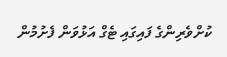ކުށްވެރިންގެ ފައިގައި ޓެގް އަޅުވަން ފެށުމުން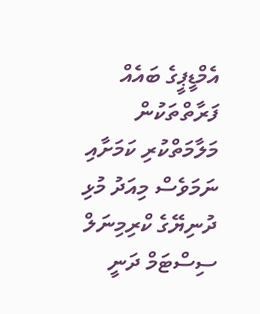އެމްޑީޕީގެ ބައެއް ފަރާތްތަކުން މަލާމަތްކުރި ކަމަށާއި ނަމަވެސް މިއަދު މުޅި ދުނިޔޭގެ ކްރިމިނަލް ސިސްޓަމް ދަނީ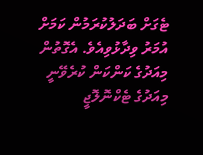ޓެގަށް ބަދަލުކުރަމުން ކަމަށް އުމަރު ވިދާޅުވިއެވެ. އެގޮތުން މިއަދުގެ ކަންކަން ކުރެވޭނީ މިއަދުގެ ޓެކްނޮލޮޖީ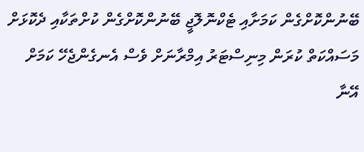ބޭނުންކޮށްގެން ކަމަށާއި ޓެކްނޮލޮޖީ ބޭނުންކޮށްގެން ކުށްތަކާއި ދެކޮޅަށް މަސައްކަތް ކުރަން މިނިސްޓަރު އިމްރާނަށް ވެސް އެނގެންޖެހޭ ކަމަށް އޭނާ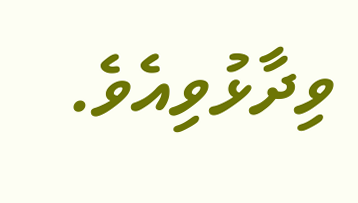ވިދާޅުވިއެވެ.